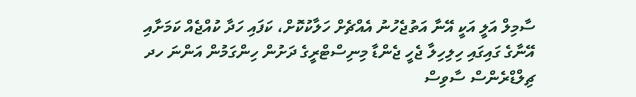ސާމިލް އަލީ އަކީ އޭނާ އަތުޖެހުނު އެއްޗެށް ހަލާކުކޮށް، ކަފައި ހަދާ ކުއްޖެއް ކަމަށާއި އޭނާގެ ގައިގައި ހިލިހިލާ ޖެހީ ޖެންޑާ މިނިސްޓްރީގެ ދަށުން ހިންގަމުން އަންނަ ހދ ޗިލްޑްރެންސް ސާވިސް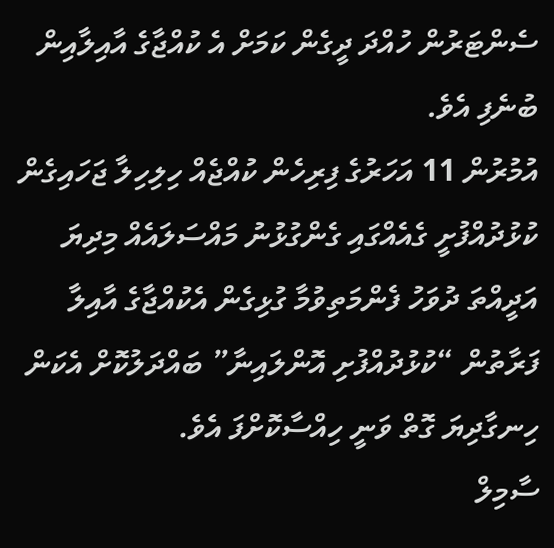ސެންޓަރުން ހުއްދަ ދީގެން ކަމަށް އެ ކުއްޖާގެ އާއިލާއިން ބުނެފި އެވެ.
އުމުރުން 11 އަހަރުގެ ފިރިހެން ކުއްޖެއް ހިލިހިލާ ޖަހައިގެން ކުޅުދުއްފުށީ ގެއެއްގައި ގެންގުޅުނު މައްސަލައެއް މިދިޔަ އަދީއްތަ ދުވަހު ފެންމަތިވުމާ ގުޅިގެން އެކުއްޖާގެ އާއިލާ ފަރާތުން “ކުޅުދުއްފުށި އޮންލައިނާ” ބައްދަލުކޮށް އެކަން ހިނގާދިޔަ ގޮތް ވަނީ ހިއްސާކޮށްފަ އެވެ.
ސާމިލް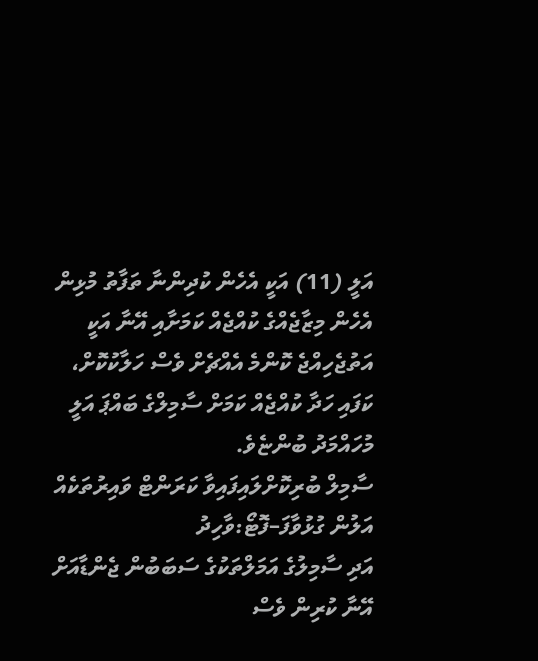އަލީ (11) އަކީ އެހެން ކުދިންނާ ތަފާތު މުޅިން އެހެން މިޒާޖެއްގެ ކުއްޖެއް ކަމަށާއި އޭނާ އަކީ އަތުޖެހިއްޖެ ކޮންމެ އެއްޗެށް ވެސް ހަލާކުކޮށް، ކަފައި ހަދާ ކުއްޖެއް ކަމަށް ސާމިލްގެ ބައްޕަ އަލީ މުހައްމަދު ބުންޏެވެ.
ސާމިލް ބުރިކޮށްލައިފައިވާ ކަރަންޓް ވައިރުތަކެއް އަލުން ގުޅުވާފަ–ފޮޓޯ:ވާހިދު
އަދި ސާމިލުގެ އަމަލްތަކުގެ ސަބަބުން ޖެންޑާއަށް އޭނާ ކުރިން ވެސް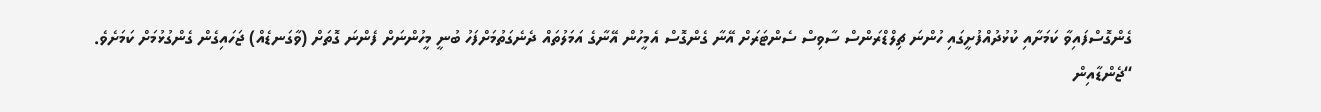ގެންގޮސްފައިވާ ކަމަށާއި ކުޅުދުއްފުށީގައި ހުންނަ ޗިލްޑްރަންސް ސާވިސް ސެންޓަރަށް އޭނާ ގެންގޮސް އެމީހުން އޭނާގެ އަމަލުތައް ދެނެގަތުމަށްފަހު ބުނީ މީހުންނަށް ފެންނަ ގޮތަށް (ވާގަނޑެއް) ޖަހައިގެން ގެންގުޅުމަށް ކަމަށެވެ.
“ޖެންޑާއިން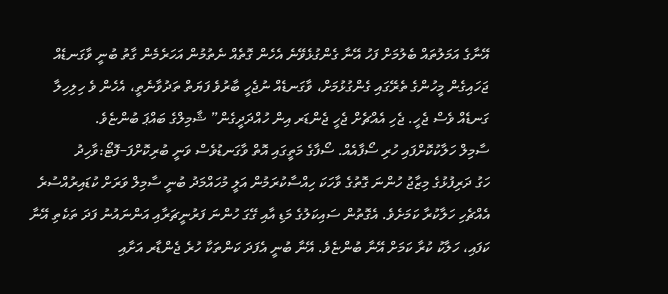އޭނާގެ އަމަލުތައް ބެލުމަށް ފަހު އޭނާ ގެންގުޅެވޭނެ އެހެން ގޮތެއް ނެތުމުން އަހަރެމެން ގާތު ބުނީ ވާގަނޑެއް ޖަހައިގެން މީހުންގެ ތެރޭގައި ގެންގުޅުމަށް، ވާގަނޑެއް ނުޖެހީ ބާރުވެ ފަޔަތް ތަދުވާނެތީ، އެހެން ވެ ހިލިހިލާ ގަނޑެއް ވެސް ޖެހީ. ޖެހި އެއްޗެށް ޖެހީ ޖެންޑަރ އިން ހުއްދަދީގެން” ޝާމިލްގެ ބައްޕަ ބުންޏެވެ.
ސާމިލް ހަލާކުކޮށްފައި ހުރި ސޯފާއެއް. ސޯފާގެ މަތީގައި އޮތް ވާގަނޑުވެސް ވަނީ ބުރިކޮށްފަ–ފޮޓޯ:ވާހިދު
ހަގު ދަރިފުޅުގެ މިޒާޖު ހުންނަ ގޮތުގެ ވާހަކަ ހިއްސާކުރަމުން އަލީ މުހައްމަދު ބުނީ ސާމިލް ވަރަށް ކުޑައިރުއްސުރެ އެއްޗެހި ހަލާކުރާ ކަމަށެވެ. އެގޮތުން ސައިކަލުގެ މަޑި އާއި ގޭގަ ހުންނަ ފަރުނީޗަރާއި އަންނައުނު ފަދަ ތަކެތި އޭނާ ކަފައި، ހަލާކު ކުރާ ކަމަށް އޭނާ ބުންޏެވެ. އޭނާ ބުނީ އެފަދަ ކަންތަކާ ހުރެ ޖެންޑާރ އަށާއި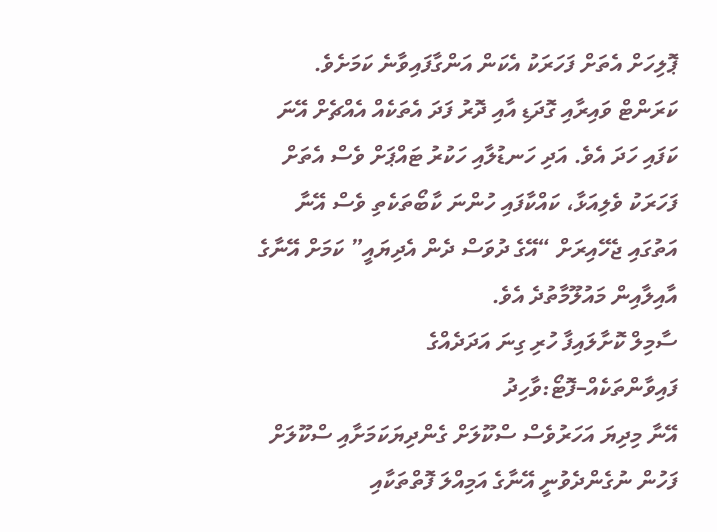ޕޮލިހަށް އެތަށް ފަހަރަކު އެކަން އަންގާފައިވާނެ ކަމަށެވެ.
ކަރަންޓް ވައިރާއި ގޮދަޑި އާއި ދޮރު ފަދަ އެތަކެއް އެއްޗެށް އޭނަ ކަފައި ހަދަ އެވެ. އަދި ހަނޑުލާއި ހަކުރު ޓައްޕަށް ވެސް އެތަށް ފަހަރަކު ވެލިއަޅާ، ކައްކާފައި ހުންނަ ކާބޯތަކެތި ވެސް އޭނާ އަތުގައި ޖެހޭއިރަށް “އޭގެ ދުވަސް ދެން އެދިޔައީ” ކަމަށް އޭނާގެ އާއިލާއިން މައުލޫމާތުދެ އެވެ.
ސާމިލް ކޮށާލައިފާ ހުރި ގިނަ އަދަދެއްގެ ފައިވާންތަކެއް–ފޮޓޯ:ވާހިދު
އޭނާ މިދިޔަ އަހަރުވެސް ސްކޫލަށް ގެންދިޔަކަމަށާއި ސްކޫލަށް ފަހުން ނުގެންދެވުނީ އޭނާގެ އަމިއްލަ ފޮތްތަކާއި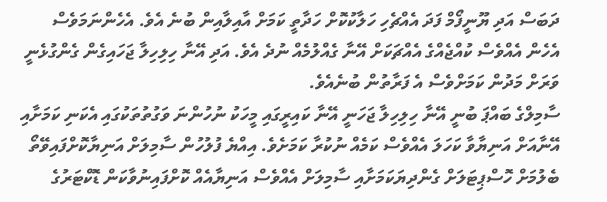ދަބަސް އަދި ޔޫނީފޯމް ފަދަ އެއްޗެހި ހަލާކުކޮށް ހަދާތީ ކަމަށް އާއިލާއިން ބުނެ އެވެ. އެހެންނަމަވެސް އެހެން އެއްވެސް ކުއްޖެއްގެ އެއްޗަކަށް އޭނާ ގެއްލުމެއް ނުދެ އެވެ. އަދި އޭނާ ހިލިހިލާ ޖަހައިގެން ގެންގުޅެނީ ވަރަށް މަދުން ކަމަށްވެސް އެ ފަރާތުން ބުނެއެވެ.
ސާމިލްގެ ބައްޕަ ބުނީ އޭނާ ހިލިހިލާ ޖަހަނީ އޭނާ ކައިރީގައި މީހަކު ނުހުންނަ ވަގުތުތަކުގައި އެކަނި ކަމަށާއި އޭނާއަށް އަނިޔާވާ ކަހަލަ އެއްވެސް ކަމެއް ނުކުރާ ކަމަށެވެ. އިއްޔެ ފުލުހުން ސާމިލަށް އަނިޔާކޮށްފައިވޭތޯ ބެލުމަށް ހޮސްޕިޓަލަށް ގެންދިޔަކަމަށާއި ސާމިލަށް އެއްވެސް އަނިޔާއެއް ކޮށްފައިނުވާކަން ޑޮކްޓަރުގެ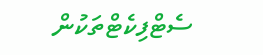ސެޓްފިކެޓްތަކުން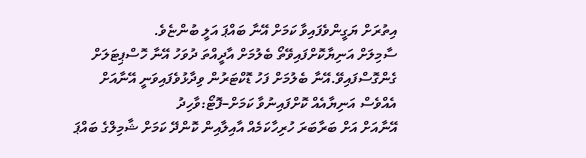އިތުރަށް ޔަގީންވެފައިވާ ކަމަށް އޭނާ ބައްޕަ އަލީ ބުންޏެވެ.
ސާމިލަށް އަނިޔާކޮށްފައިވޭތޯ ބެލުމަށް އާދީއްތަ ދުވަހު އޭނާ ހޮސްޕިޓަލަށް ގެންގޮސްފައިވޭ.އޭނާ ބެލުމަށް ފަހު ޑޮކްޓަރުން ވިދާޅުވެފައިވަނީ އޭނާއަށް އެއްވެސް އަނިޔާއެއް ކޮށްފައިނުވާ ކަމަށް–ފޮޓޯ:ވާހިދު
އޭނާއަށް އަށް ބަރާބަރަ ހުރިހާކަމެއް އާއިލާއިން ކޮންދޭ ކަމަށް ޝާމިލްގެ ބައްޕަ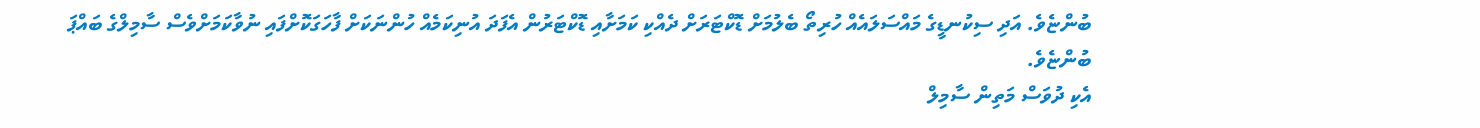ބުންޏެވެ. އަދި ސިކުނޑީގެ މައްސަލައެއް ހުރިތޯ ބެލުމަށް ޑޮކްޓަރަށް ދެއްކި ކަމަށާއި ޑޮކްޓަރުން އެފަދަ އުނިކަމެއް ހުންނަކަށް ފާހަގަކޮށްފައި ނުވާކަމަށްވެސް ސާމިލްގެ ބައްޕަ ބުންޏެވެ.
އެކި ދުވަސް މަތިން ސާމިލް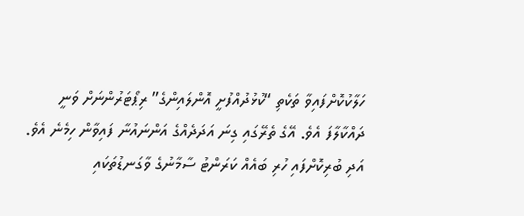ހަލާކުކޮށްފައިވާ ތަކެތި “ކުޅުދުއްފުށީ އޮންލައިންގެ” ރިޕޯޓަރުންނަށް ވަނީ ދައްކާލާފަ އެވެ. އޭގެ ތެރޭގައި ގިނަ އަދަދެއްގެ އަންނައުނާ ފައިވާން ހިމެނެ އެވެ. އަދި ބުރިކޮށްފައި ހުރި ބައެއް ކަރަންޓު ސާމާނުގެ ވާގަނޑުތަކައި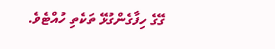ގޭގެ ހިފާގެންގުޅޭ ތަކެތި ހުއްޓެވެ.